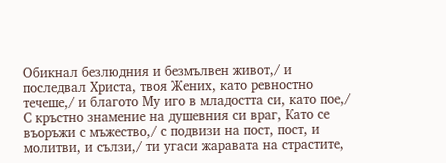Обикнал безлюдния и безмълвен живот,/ и последвал Христа, твоя Жених, като ревностно течеше,/ и благото Му иго в младостта си, като пое,/ С кръстно знамение на душевния си враг, Като се въоръжи с мъжество,/ с подвизи на пост, пост, и молитви, и сълзи,/ ти угаси жаравата на страстите,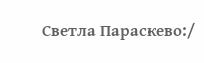Светла Параскево:/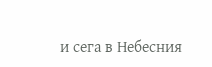и сега в Небесния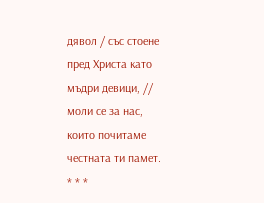дявол / със стоене пред Христа като мъдри девици, // моли се за нас, които почитаме честната ти памет.
* * *